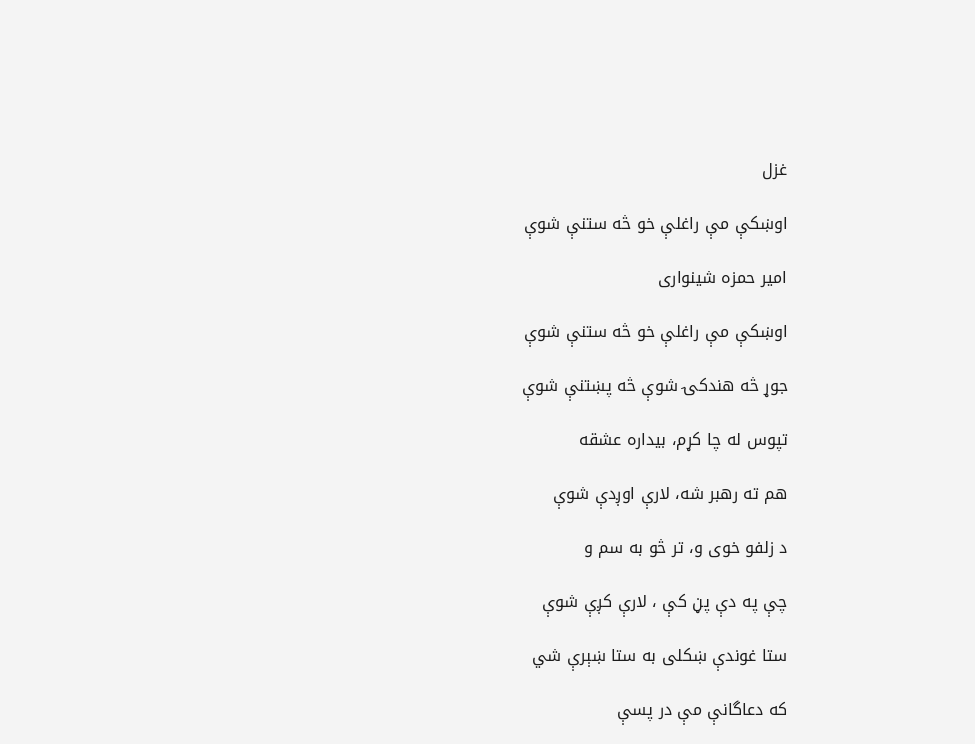غزل

اوښکې مې راغلې خو څه ستنې شوې

امیر حمزه شینواری

اوښکې مې راغلې خو څه ستنې شوې

جوړ څه هندکۍ شوې څه پښتنې شوې

تپوس له چا کړم، بيداره عشقه

هم ته رهبر شه، لارې اوږدې شوې

د زلفو خوی و، تر څو به سم و

چې په دې پڼ کې ، لارې کږې شوې

ستا غوندې ښکلی به ستا ښېرې شي

که دعاگانې مې در پسې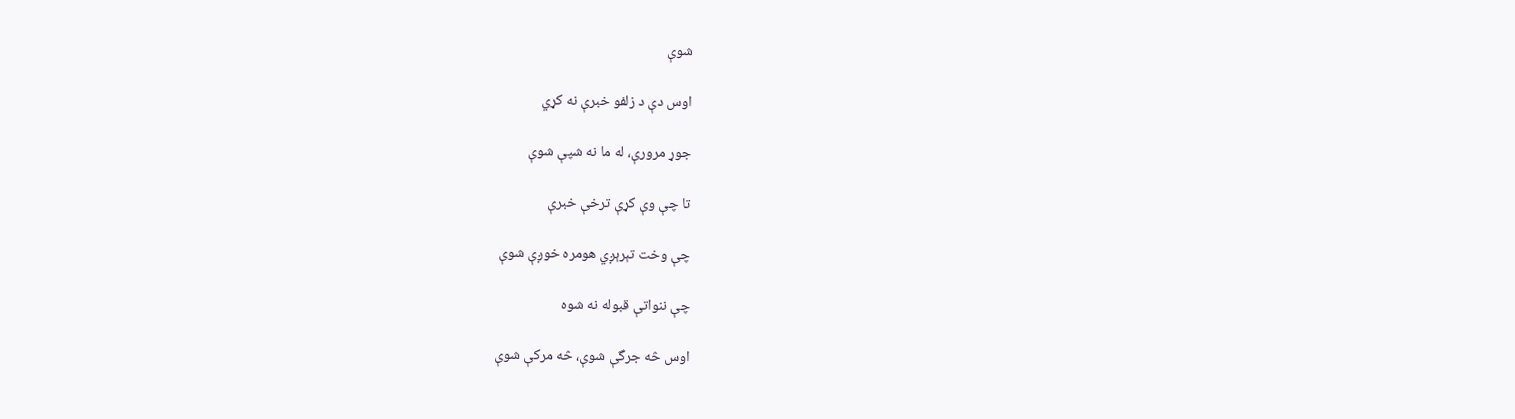شوې

اوس دې د زلفو خبرې نه کړي

جوړ مرورې، له ما نه شپې شوې

تا چې وې کړې ترخې خبرې

چې وخت تېرېږي هومره خوږې شوې

چې ننواتې قبوله نه شوه

اوس څه جرگې شوې، څه مرکې شوې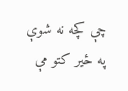چې کچه نه شوې په ځير کتو مې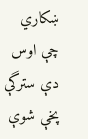ښکاري چې اوس دې سترگې پخې شوې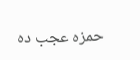حمزه عجب ده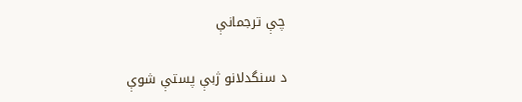چې ترجمانې

د سنگدلانو ژبې پستې شوې